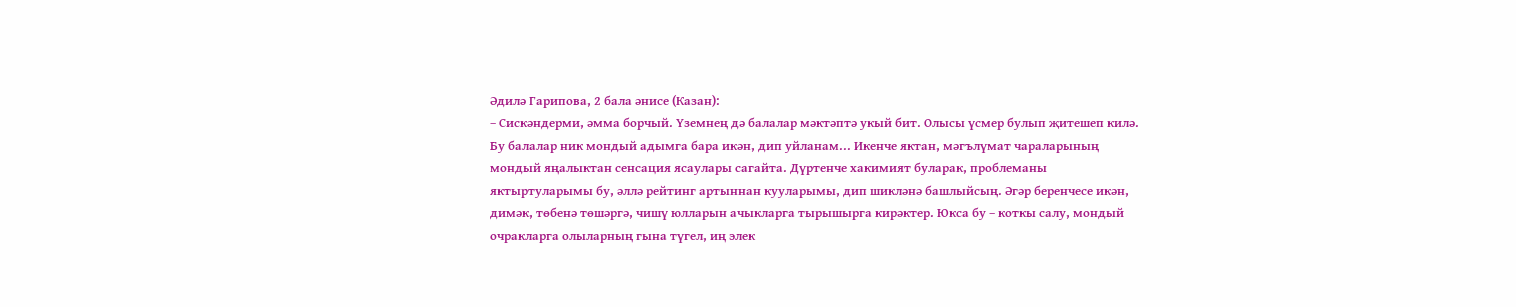Әдилә Гарипова, 2 бала әнисе (Казан):
– Сискәндерми, әмма борчый. Үземнең дә балалар мәктәптә укый бит. Олысы үсмер булып җитешеп килә. Бу балалар ник мондый адымга бара икән, дип уйланам... Икенче яктан, мәгълүмат чараларының мондый яңалыктан сенсация ясаулары сагайта. Дүртенче хакимият буларак, проблеманы яктыртуларымы бу, әллә рейтинг артыннан кууларымы, дип шикләнә башлыйсың. Әгәр беренчесе икән, димәк, төбенә төшәргә, чишү юлларын ачыкларга тырышырга кирәктер. Юкса бу – коткы салу, мондый очракларга олыларның гына түгел, иң элек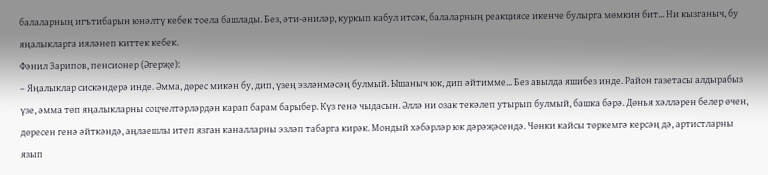балаларның игътибарын юнәлтү кебек тоела башлады. Без, әти-әниләр, куркып кабул итсәк, балаларның реакциясе икенче булырга мөмкин бит... Ни кызганыч, бу яңалыкларга ияләнеп киттек кебек.
Фәнил Зарипов, пенсионер (Әгерҗе):
– Яңалыклар сискәндерә инде. Әмма, дөрес микән бу, дип, үзең эзләнмәсәң булмый. Ышаныч юк, дип әйтимме... Без авылда яшибез инде. Район газетасы алдырабыз үзе, әмма төп яңалыкларны соцчелтәрләрдән карап барам барыбер. Күз генә чыдасын. Әллә ни озак текәлеп утырып булмый, башка бәрә. Дөнья хәлләрен белер өчен, дөресен генә әйткәндә, аңлаешлы итеп язган каналларны эзләп табарга кирәк. Мондый хәбәрләр юк дәрәҗәсендә. Чөнки кайсы төркемгә керсәң дә, артистларны язып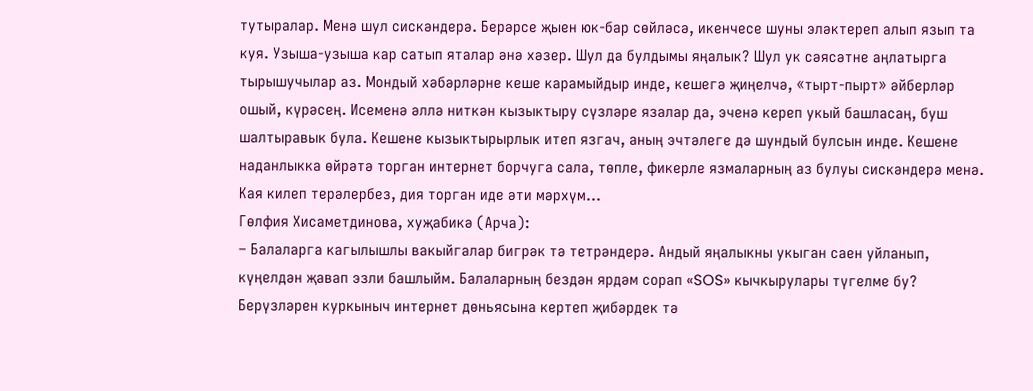тутыралар. Менә шул сискәндерә. Берәрсе җыен юк-бар сөйләсә, икенчесе шуны эләктереп алып язып та куя. Узыша-узыша кар сатып яталар әнә хәзер. Шул да булдымы яңалык? Шул ук сәясәтне аңлатырга тырышучылар аз. Мондый хәбәрләрне кеше карамыйдыр инде, кешегә җиңелчә, «тырт-пырт» әйберләр ошый, күрәсең. Исеменә әллә ниткән кызыктыру сүзләре язалар да, эченә кереп укый башласаң, буш шалтыравык була. Кешене кызыктырырлык итеп язгач, аның эчтәлеге дә шундый булсын инде. Кешене наданлыкка өйрәтә торган интернет борчуга сала, төпле, фикерле язмаларның аз булуы сискәндерә менә. Кая килеп терәлербез, дия торган иде әти мәрхүм...
Гөлфия Хисаметдинова, хуҗабикә (Арча):
– Балаларга кагылышлы вакыйгалар бигрәк тә тетрәндерә. Андый яңалыкны укыган саен уйланып, күңелдән җавап эзли башлыйм. Балаларның бездән ярдәм сорап «SOS» кычкырулары түгелме бу? Берүзләрен куркыныч интернет дөньясына кертеп җибәрдек тә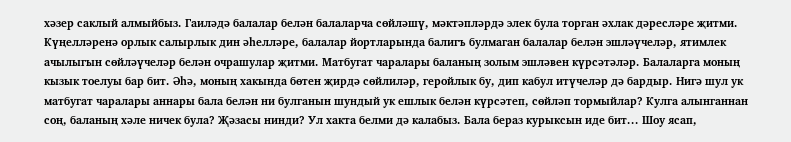хәзер саклый алмыйбыз. Гаиләдә балалар белән балаларча сөйләшү, мәктәпләрдә элек була торган әхлак дәресләре җитми. Күңелләренә орлык салырлык дин әһелләре, балалар йортларында балигъ булмаган балалар белән эшләүчеләр, ятимлек ачылыгын сөйләүчеләр белән очрашулар җитми. Матбугат чаралары баланың золым эшләвен күрсәтәләр. Балаларга моның кызык тоелуы бар бит. Әһә, моның хакында бөтен җирдә сөйлиләр, геройлык бу, дип кабул итүчеләр дә бардыр. Нигә шул ук матбугат чаралары аннары бала белән ни булганын шундый ук ешлык белән күрсәтеп, сөйләп тормыйлар? Кулга алынганнан соң, баланың хәле ничек була? Җәзасы нинди? Ул хакта белми дә калабыз. Бала бераз курыксын иде бит... Шоу ясап,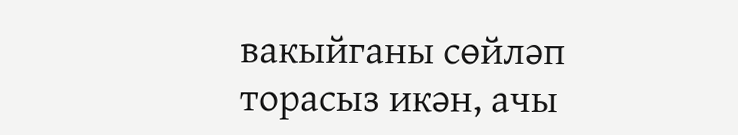вакыйганы сөйләп торасыз икән, ачы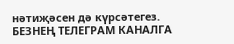нәтиҗәсен дә күрсәтегез.
БЕЗНЕҢ ТЕЛЕГРАМ КАНАЛГА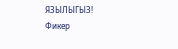ЯЗЫЛЫГЫЗ!
Фикер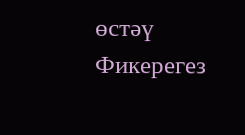өстәү
Фикерегез